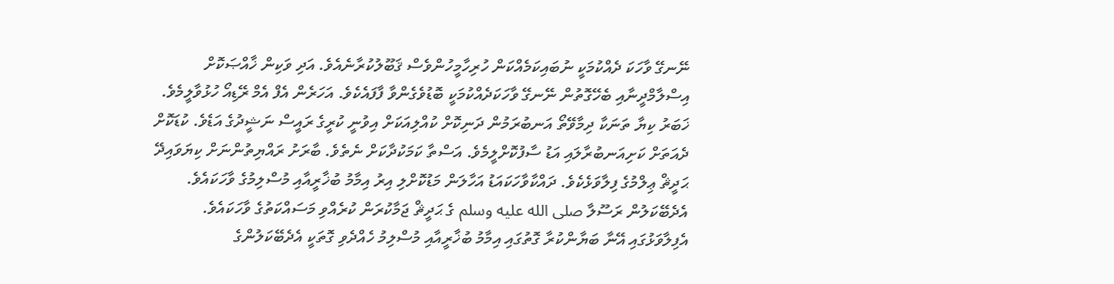ނޭނގޭ ވާހަކަ ދެއްކުމަކީ ނުބައިކަމެއްކަން ހުރިހާމީހުންވެސް ޤަބޫލުކުރާނެއެވެ. އަދި ވަކިން ޚާއްޞަކޮށް އިސްލާމްދީނާއި ބެހޭގޮތުން ނޭނގޭ ވާހަކަދެއްކުމަކީ ބޮޑުވެގެންވާ ފާފައެކެވެ. އަހަރެން އެފް އެމް ރޭޑިއޯ ހުޅުވާލީމެވެ. ޚަބަރު ކިޔާ ތަނަކާ ދިމާވޭތޯ އަނބުރަމުން ދަނިކޮށް ކުއްލިއަކަށް އިވުނީ ކުރީގެ ރައީސް ނަޝީދުގެ އަޑެވެ. ކުޑަކޮށް ދެއަތަށް ކަށިއަނބުރާލައި އަޑު ސާފުކޮށްލީމެވެ. އަސްތާ ކަމަކުދާކަށް ނެތެވެ. ބާރަށު ރައްޔިތުންނަށް ކިޔަވައިދޭ ޙަދީޘް ޢިލްމުގެ ފިލާވަޅެކެވެ. ދައްކާވާހަކައަޑު އަހާލަން މަޑުކޮށްލި އިރު އިމާމު ބުޚާރީއާއި މުސްލިމުގެ ވާހަކައެވެ. އެދެބޭކަލުން ރަސޫލާ صلى الله عليه وسلم ގެ ޙަދީޘް ޖަމާކުރަން ކުރެއްވި މަސައްކަތުގެ ވާހަކައެވެ.
އެފިލާވަޅުގައި އޭނާ ބަޔާންކުރާ ގޮތުގައި އިމާމު ބުޚާރީއާއި މުސްލިމު ހެއްދެވި ގޮތަކީ އެދެބޭކަލުންގެ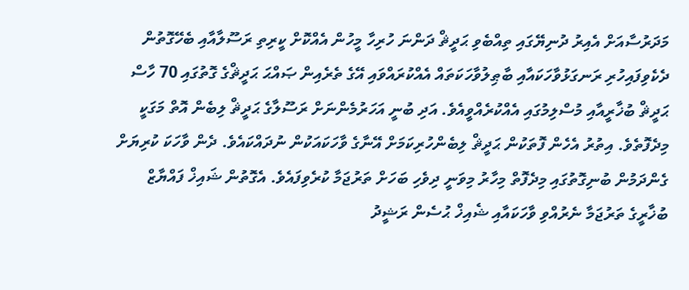މަދަރުސާއަށް އެއިރު ދުނިޔޭގައި ތިއްބެވި ޙަދީޘް ދަންނަ ހުރިހާ މީހުން އެއްކޮށް ކީރިތި ރަސޫލާއާއި ބެހޭގޮތުން ދެކެވިފައިހުރި ރަނގަޅުވާހަކައާއި ބާޠިލުވާހަކަތައް އެއްކުރައްވައި އޭގެ ތެރެއިން ޞައްޙަ ޙަދީޘްގެ ގޮތުގައި 70 ހާސް ޙަދީޘް ބުޚާރީއާއި މުސްލިމުގައި އެއްކުރެއްވީއެވެ. އަދި ބުނީ އަހަރުމެންނަށް ރަސޫލާގެ ޙަދީޘް ލިބެން އޮތް މަގަކީ މިދެފޮތެވެ. އިތުރު އެހެން ފޮތަކުން ޙަދީޘް ލިބެންހުރިކަމަށް އޭނާގެ ވާހަކައަކުން ނުދައްކައެވެ. ދެން ވާހަކަ ކުރިޔަށް ގެންދަމުން ބުނިގޮތުގައި މިދެފޮތް މިހާރު މިވަނީ ދިވެހި ބަހަށް ތަރުޖަމާ ކުރެވިފައެވެ. އެގޮތުން ޝައިޚް ފައްޔާޒް ބުޚާރީގެ ތަރުޖަމާ ނެރުއްވި ވާހަކައާއި ޝެއިޚް ޙުސެން ރަޝީދު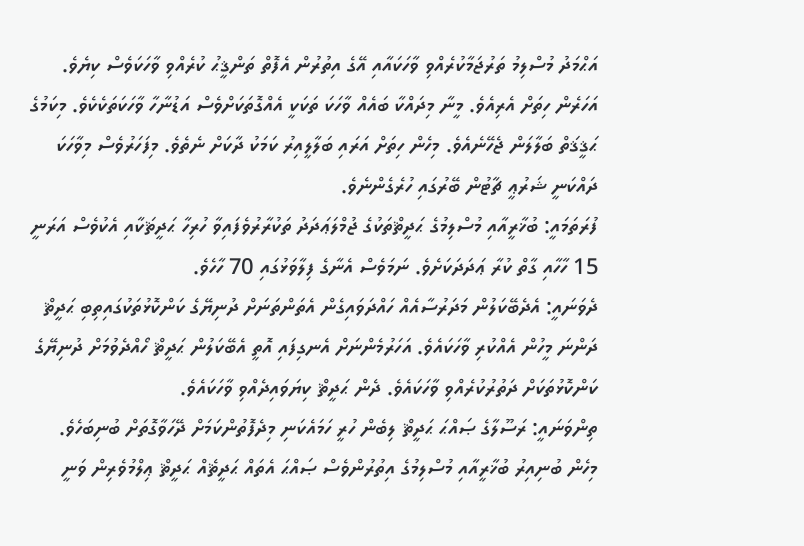އަޙްމަދު މުސްލިމު ތަރުޖަމާކުރެއްވި ވާހަކައާއި އޭގެ އިތުރުން އެފޮތް ތަންޤީޙު ކުރެއްވި ވާހަކަވެސް ކިޔެވެ.
އަހަރެން ހިތަށް އެރިއެވެ. މީނާ މިދައްކާ ބައެއް ވާހަކަ ތަކަކީ އެއްގޮތަކަށްވެސް އަޑުނާހާ ވާހަކަތަކެކެވެ. މިކަމުގެ ޙަޤީޤަތް ބަލާލަން ޖެހޭނެއެވެ. މިހެން ހިތަށް އަރައި ބަލާލީއިރު ކަމަކު ދާކަށް ނެތެވެ. މިފަހަރުވެސް މިވާހަކަ ދައްކަނީ ޝަރުޢީ ޗާޓުން ބޭރުގައި ހުރެގެންނެވެ.
ފުރަތަމައީ: ބުޚާރީއާއި މުސްލިމުގެ ޙަދީޘްތަކުގެ ޖުމްލަޢަދަދު ތަކުރާރުވެފައިވާ ހުރިހާ ޙަދީޘަކާއި އެކުވެސް އަރަނީ 15 ހާހާއި ގާތް ކުރާ ޢަދަދަކަށެވެ. ނަމަވެސް އެނާގެ ފިލާވަޅުގައި 70 ހާހެވެ.
ދެވަނައީ: އެދެބޭކަލުން މަދަރުސާއެއް ހައްދަވައިގެން އެތަންތަނަށް ދުނިޔޭގެ ކަންކޮޅުތަކުގައިތިބި ޙަދީޘް ދަންނަ މީހުން އެއްކުރި ވާހަކައެވެ. އަހަރުމެންނަށް އެނގިފައި އޮތީ އެބޭކަލުން ޙަދީޘް ހޯއްދެވުމަށް ދުނިޔޭގެ ކަންކޮޅުތަކަށް ދަތުރުކުރެއްވި ވާހަކައެވެ. ދެން ޙަދީޘް ކިޔަވައިދެއްވި ވާހަކައެވެ.
ތިންވަނައީ: ރަސޫލާގެ ޞައްޙަ ޙަދީޘް ލިބެން ހުރީ ހަމައެކަނި މިދެފޮތުންކަމަށް ދޭހަވާގޮތަށް ބުނިބަހެވެ. މިހެން ބުނިއިރު ބުޚާރީއާއި މުސްލިމުގެ އިތުރުންވެސް ޞައްޙަ އެތައް ޙަދީޘެއް ޙަދީޘް ޢިލްމުވެރިން ވަނީ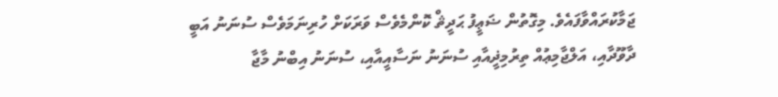ޖަމާކުރައްވާފައެވެ. މިގޮތުން ޟަޢީފު ޙަދީޘް ކޮންމެވެސް ވަރަކަށް ހުރިނަމަވެސް ސުނަނު އަބީ ދާވޫދާއި، އަލްޖާމިޢުއް ތިރުމިޛީއާއި ސުނަނު ނަސާއީއާއި، ސުނަނު އިބްނު މާޖާ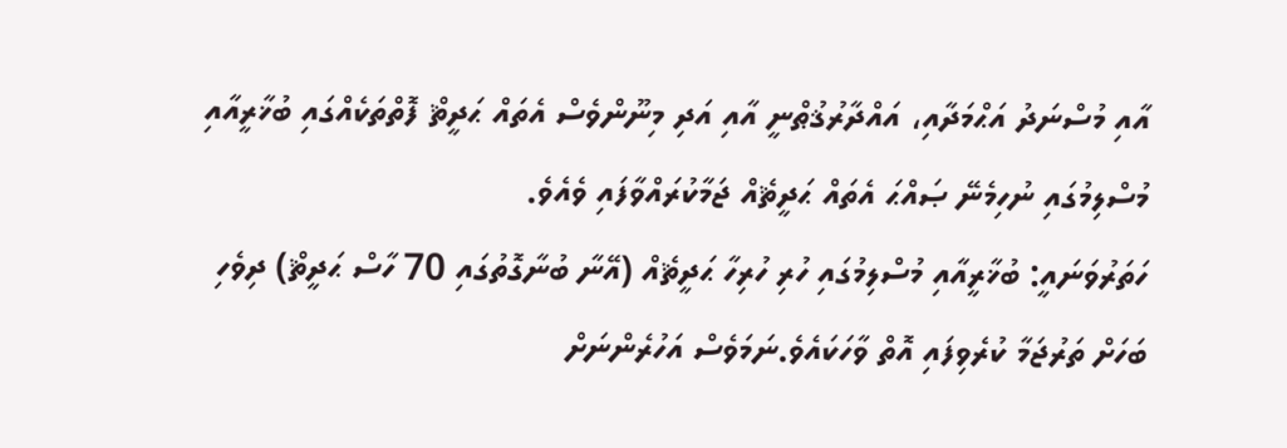އާއި މުސްނަދު އަޙްމަދާއި، އައްދާރުޤުޠްނީ އާއި އަދި މިނޫންވެސް އެތައް ޙަދީޘް ފޮތްތަކެއްގައި ބުޚާރީއާއި މުސްލިމުގައި ނުހިމެނޭ ޞައްޙަ އެތައް ޙަދީޘެއް ޖަމާކުރައްވާފައި ވެއެވެ.
ހަތަރުވަނައީ: ބުޚާރީއާއި މުސްލިމުގައި ހުރި ހުރިހާ ޙަދީޘެއް (އޭނާ ބުނާގޮތުގައި 70 ހާސް ޙަދީޘް) ދިވެހި ބަހަށް ތަރުޖަމާ ކުރެވިފައި އޮތް ވާހަކައެވެ.ނަމަވެސް އަހުރެންނަށް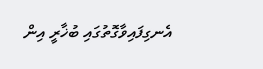އެނގިފައިވާގޮތުގައި ބުޚާރީ އިން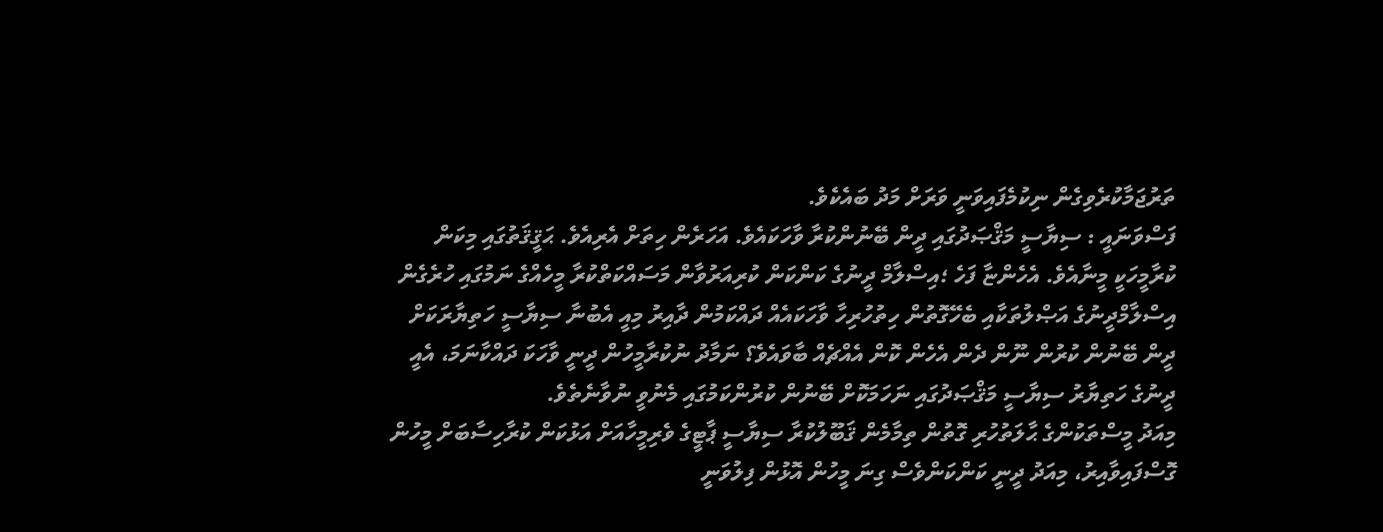ތަރުޖަމާކުރެވިގެން ނިކުމެފައިވަނީ ވަރަށް މަދު ބައެކެވެ.
ފަސްވަނައީ : ސިޔާސީ މަޤްޞަދުގައި ދީން ބޭނުންކުރާ ވާހަކައެވެ. އަހަރެން ހިތަށް އެރިއެވެ. ޙަޤީޤަތުގައި މިކަން ކުރާމީހަކީ މީނާއެވެ. އެހެންޏާ ފަހެ ؛އިސްލާމް ދީނުގެ ކަންކަން ކުރިއަރުވާން މަސައްކަތްކުރާ މީހެއްގެ ނަމުގައި ހުރެގެން އިސްލާމްދީނުގެ އަޞްލުތަކާއި ބެހޭގޮތުން ހިތުހުރިހާ ވާހަކައެއް ދައްކަމުން ދާއިރު މިއީ އެބުނާ ސިޔާސީ ހަތިޔާރަކަށް ދީން ބޭނުން ކުރުން ނޫން ދެން އެހެން ކޮން އެއްޗެއް ބާވައެވެ؟ ނަމާދު ނުކުރާމީހުން ދީނީ ވާހަކަ ދައްކާނަމަ، އެއީ ދީނުގެ ހަތިޔާރު ސިޔާސީ މަޤްޞަދުގައި ނަހަމަކޮށް ބޭނުން ކުރުންކަމުގައި މެނުވީ ނުވާނެތެވެ.
މިއަދު މީސްތަކުންގެ ޙާލަތުހުރި ގޮތުން ތިމާމެން ޤަބޫލުކުރާ ސިޔާސީ ޕާޓީގެ ވެރިމީހާއަށް އަޅުކަން ކުރާހިސާބަށް މީހުން ގޮސްފައިވާއިރު، މިއަދު ދީނީ ކަންކަންވެސް ގިނަ މީހުން އޮޅުން ފިލުވަނީ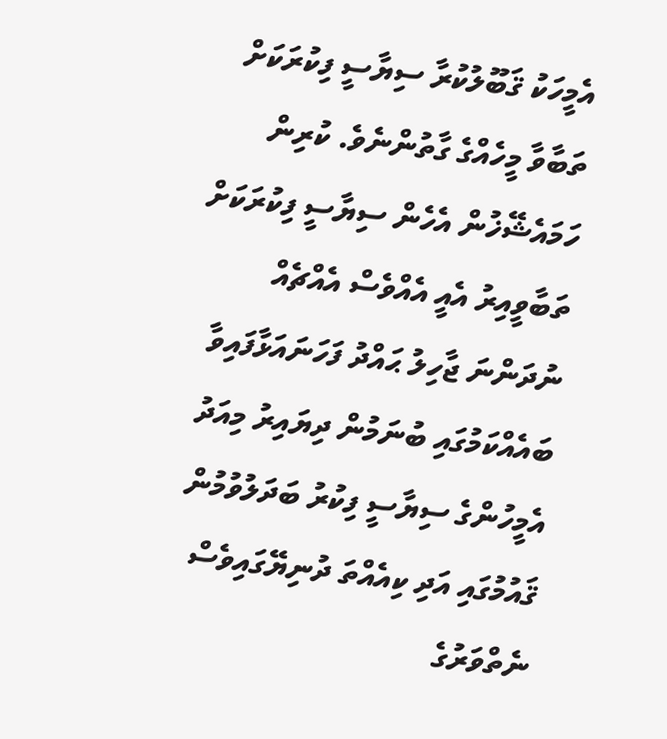އެމީހަކު ޤަބޫލުކުރާ ސިޔާސީ ފިކުރަކަށް ތަބާވާ މީހެއްގެ ގާތުންނެވެ. ކުރިން ހަމައެޝޭޚުން އެހެން ސިޔާސީ ފިކުރަކަށް ތަބާވީއިރު އެއީ އެއްވެސް އެއްޗެއް ނުދަންނަ ޖާހިލު ޙައްދު ފަހަނައަޅާފައިވާ ބައެއްކަމުގައި ބުނަމުން ދިޔައިރު މިއަދު އެމީހުންގެ ސިޔާސީ ފިކުރު ބަދަލުވުމުން ޤައުމުގައި އަދި ކިއެއްތަ ދުނިޔޭގައިވެސް ނެތްވަރުގެ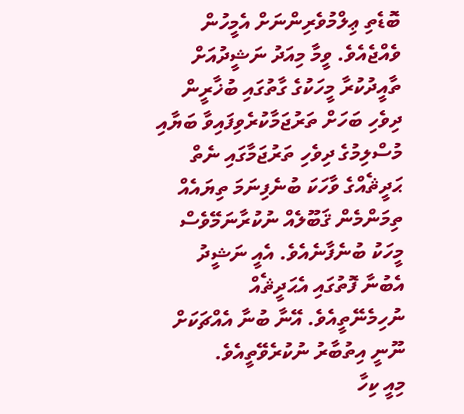ބޮޑެތި ޢިލްމުވެރިންނަށް އެމީހުން ވެއްޖެއެވެ. ވީމާ މިއަދު ނަޝީދުއަށް ތާއީދުކުރާ މީހަކުގެ ގާތުގައި ބުޚާރީން ދިވެހި ބަހަށް ތަރުޖަމާކުރެވިފައިވާ ބަޔާއި މުސްލިމުގެ ދިވެހި ތަރުޖަމާގައި ނެތް ޙަދީޘެއްގެ ވާހަކަ ބުނެފިނަމަ ތިޔައެއް ތިމަންމެން ޤަބޫލެއް ނުކުރާނަމޭވެސް މީހަކު ބުނެފާނެއެވެ. އެއީ ނަޝީދު އެބުނާ ފޮތުގައި އެޙަދީޘެއް ނުހިމެނޭތީއެވެ. އޭނާ ބުނާ އެއްޗަކަށް ނޫނީ އިތުބާރު ނުކުރެވޭތީއެވެ.
މިއީ ކިހާ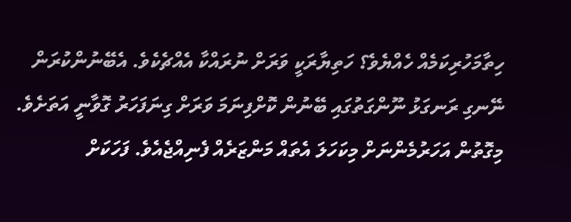ހިތާމަހުރިކަމެއް ހެއްޔެވެ؟ ހަތިޔާރަކީ ވަރަށް ނުރައްކާ އެއްޗެކެވެ. އެބޭނުންކުރަން ނޭނގި ރަނގަޅު ނޫންގަތުގައި ބޭނުން ކޮށްފިނަމަ ވަރަށް ގިނަފަހަރު ގޮވާނީ އަތަށެވެ. މިގޮތުން އަހަރުމެންނަށް މިކަހަލަ އެތައް މަންޒަރެއް ފެނިއްޖެއެވެ. ފަހަކަށް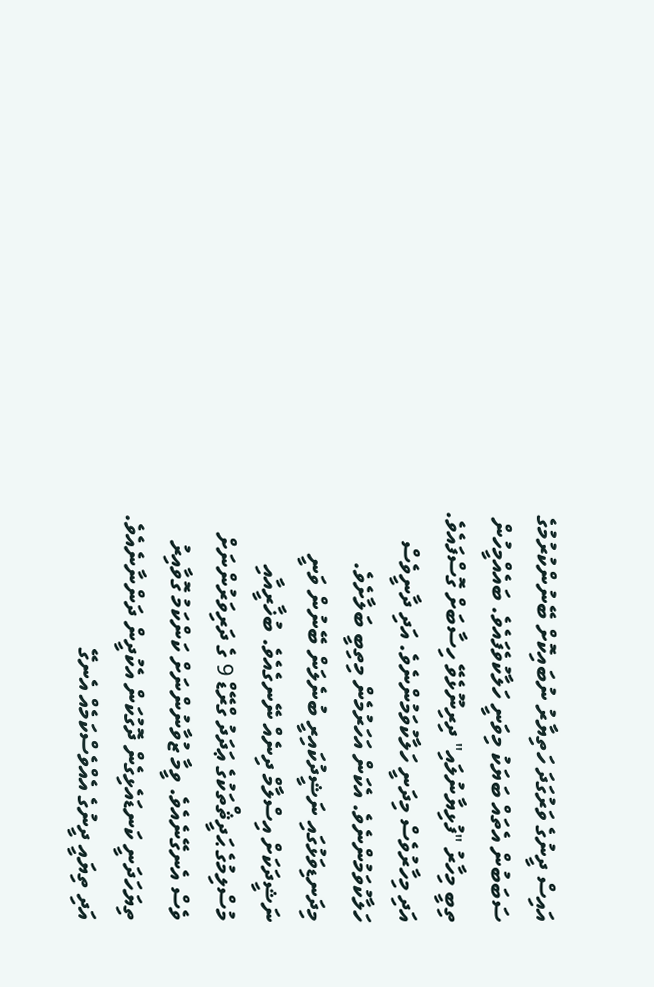އައިސް ދީނުގެ ވަރުގަދަ ހަތިޔާރު ނުބައިކޮށް ބޭނުންކުރުމުގެ ސަބަބުން އެތައް ބަޔަކު މިވަނީ ހަލާކުވެފައެވެ. ބައެއްމީހުން ތިބީ މިހާރު "ފުޅިޔާނުލައި" ދިރިނޫޅެވޭ ހިސާބަށް ގޮސްފައެވެ. އަދި މިހާރުވެސް މިދަނީ ހަލާކުވަމުންނެވެ. އަދި ދާނީވެސް ހަލާކުވަމުންނެވެ. އެކަން އަހަރުމެން މިތިބީ ބަލާށެވެ.
މިދަނޑިވަޅުގައި ނަޝީދުކައިރީ ބުނެލަން ބޭނުން ވަނީ ނަޝީދަކަށް އިސްލާމް ދިނެއް ނޭނގެއެވެ. ބުޚާރީއާއި މުސްލިމުގެ ޙަދީޘްތަކުގެ ޢަދަދު ގްރޭޑް 9 ގެ ދަރިވަރުންނަށް ވެސް އެނގޭނެއެވެ. ވީމާ ޒުވާނުންނަށް ކަންކަމު ގޮވާއިރު ތިޔަހަދަނީ ކަނޑައެޅިގެން ދޮގުކަން އެކުދީން ދަންނާނެއެވެ. އަދި ތިޔައީ ދީނުގެ އެއްވެސްކަމެއް އެނގޭ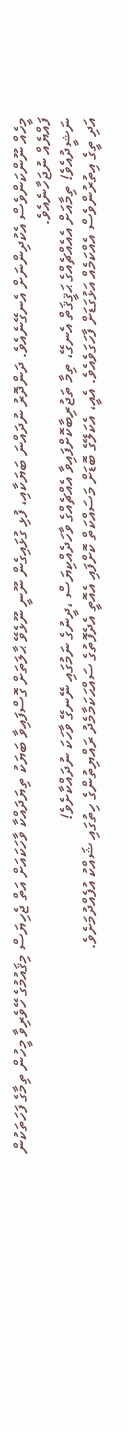މީހެއް ނޫންކަންވެސް އެކުދިންނަށް އެނގޭނެއެވެ. ދަންދޮރު ނުދައްނަ ބަޔަކާއި، ފުޅި ގުޅައިގެން ނޫނީ ނޫޅެވޭ ޙާލަތަށް ގޮސްފައިވާ ބަޔަކު ތިޔަދައްކާ ވާހަކައަށް އަތް ޖެހިޔަސް މިޤައުމުގެ ހޭވެރިވާ މީހުން ތިމާގެ ފަހަތަކުން ފައްޔެއް ނުޖަހާނެއެވެ.
ނަޝީދުއެވެ! ތިމާއަށް އެއެއްޗެއްގެ ޙަޤީޤަތް އެނގޭ، ތިމާ ތަޖުރިބާކޮށްފައިވާ އެއްޗެއްގެ ވާހަދެއްކިޔަސް ،ދީނުގެ ނަމުގައި ނޭނގޭ ވާހަކަ ނުދައްކާށެވެ!
އަދި ތީގެ އިތުރުންވެސް އެއްކަމެއް އަޅުގަޑަށް ފާހަގަވެއެވެ. އެއީ، އެކަލޭގެ ބޮޑަށް މަސައްކަތް ކޮށްފައި އެއޮތީ އެދެފޮތުގެ ސައްޙަކަމާމެދު ރައްޔިތުންގެ ހިތުގައި ޝައްކު އުފެއްދުމަށެވެ.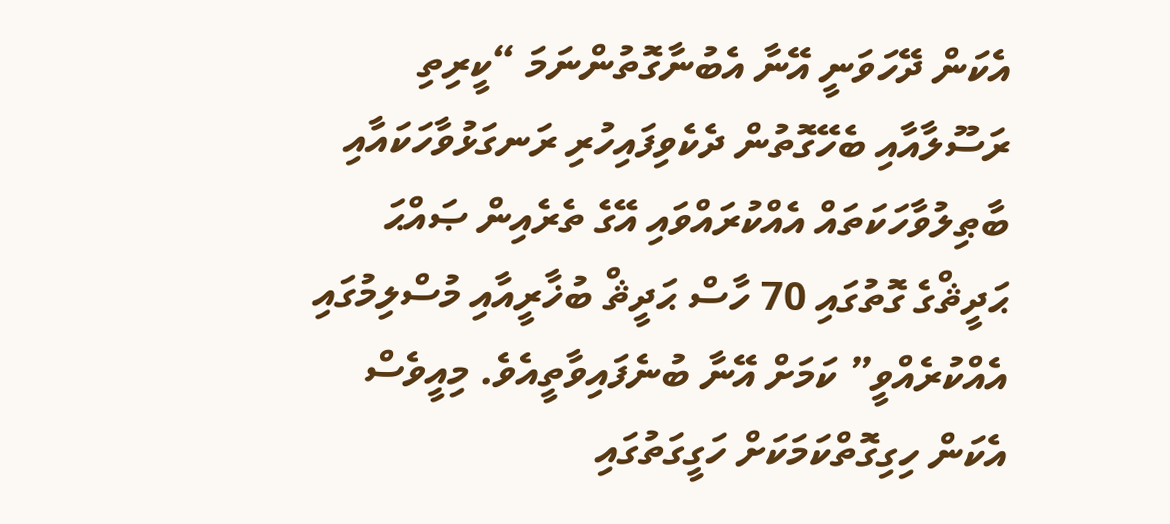އެކަން ދޭހަވަނީ އޭނާ އެބުނާގޮތުންނަމަ “ކީރިތި ރަސޫލާއާއި ބެހޭގޮތުން ދެކެވިފައިހުރި ރަނގަޅުވާހަކައާއި ބާޠިލުވާހަކަތައް އެއްކުރައްވައި އޭގެ ތެރެއިން ޞައްޙަ ޙަދީޘްގެ ގޮތުގައި 70 ހާސް ޙަދީޘް ބުޚާރީއާއި މުސްލިމުގައި އެއްކުރެއްވީ” ކަމަށް އޭނާ ބުނެފައިވާތީއެވެ. މިއީވެސް އެކަން ހިގިގޮތްކަމަކަށް ހަގީގަތުގައި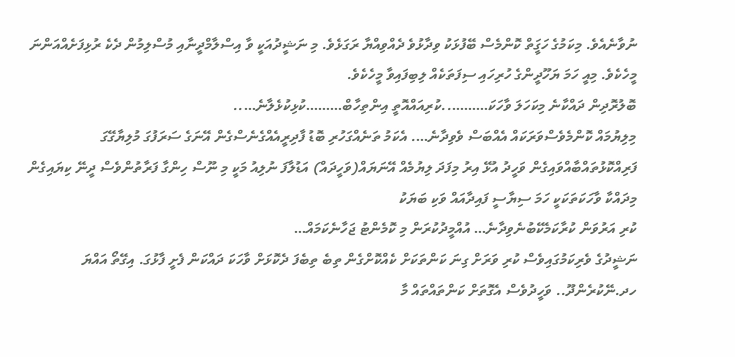ނުވާނެއެވެ. މިކަމުގެ ހަގީަތް ކޮންމެސް ބޭފުޅަކު ވިދާޅުވެ ދެއްވިއްޔާ ރަގަޅެވެ. މި ނަޝީދުއަކީ ވާ އިސްލާމްދީނާއި މުސްލިމުން ދެކެ ރުޅިފަށެއްއަންނަ މީހެކެވެ. މިއީ ހަމަ ޔަހޫދީންގެ ހުރިހައި ސިފަތަކެއް ލިބިފައިވާ މީހެކެވެ.
ބޮލުރޮދިން ދައްކާނެ މިކަހަލަ ވާހަކަ………..ކުރިއައްއޮތީ އިންތިހާބް………ކުޅިކުޅެލާނެ…..
މިލިޔުމައް ކޮންމެވެސްވަރަކައް އެއްބަސް ވެވިދާނެ…. އެކަމު ތަނެއްގަހުރި ބޮޑު ފާދިރީއެއްގެނެސްގެން އޭނަގެ ސަރަފުގަ މުލިޔާގޭގަ ފަރިއްކޮޅުތައްބާއްވައިގެން ވަހީދު އުޅޭ އިރު މިފަދަ ލިޔުމެއް އޭނަޔައް(ވަހީދައް) އަޑުލާފަ ނުލިއު މަކީ މި ނޫސް ހިންގާ ފަރާތުންވެސް ދީނޭ ކިޔައިގެން މިދައްކާ ވާހަކަތަކަކީ ހަމަ ސިޔާސީ ފައިދާއައް ވަކި ބަޔަކު
ކުރި އަރުވަން ކުރާކަމެކޭބުނެވިދާނެ… އުއްމީދުކުރަން މި ކޮމެންޓު ޖަހާނެކަމައް…
ނަޝީދުގެ ވެރިކަމުގައިވެސް ކުރި ވަރަށް ގިނަ ކަންތަކަށް ކެއްކޮށްގެން ތިބެ ތިބެފަ ދެކޮޅަށް ވާހަކަ ދައްކަން ފެށީ ފާޅުގަ. އިގޭތޯ އައްޔަ ހދ.ނޭކުރެންދޫ.. ވަހީދުވެސް އެގޮތަށް ކަންތައްތައް މާ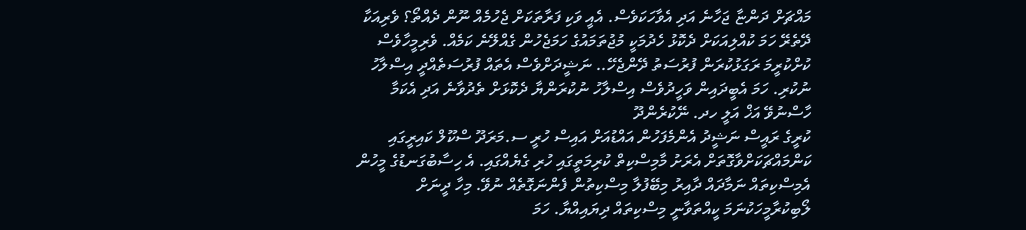މައްޗަށް ދަންޏާ ޖަހާނެ އަދި އެވާހަކަވެސް. އެއީ ވަކި ފަރާތަކަށް ޖެހުމެއް ނޫން ދެއްތޯ؟ ވެރިއަކާ ދޭތެރޭ ހަމަ ކުއްލިއަކަށް ދެކޮޅު ހެދުމަކީ މުޖުތަމައުގެ ހަމަޖެހުން ގެއްލޭނެ ކަމެއް. ވެރިމީހާވެސް ކުށްކުރީމަ ރަގަޅުކުރަން ފުރުސަތު ދޭންޖެހޭ.. ނަޝީދަށްވެސް އެތައް ފުރުސަތެއްދީ އިސްލާހު ނުކުރި. ހަމަ އެބީދައިން ވަހީދުވެސް އިސްލާހު ނުކުރަންޔާ ދެކޮޅަށް ތެދުވާނެ އަދި އެކަމާ ހާސްނުވޭ އަޚް އަލީ ހދ. ނޭކުރެންދޫ
ކުރީގެ ރައީސް ނަޝީދު އެންމެފަހުން އައްޑުއަށް އައިސް ހުރީ ސ.މަރަދޫ ސްކޫލް ކައިރީގައި ކަންމައްޗަކަށްވާގޮތަށް އެރަށު މާމިސްކިތް ކުރިމަތީގައި ހުރި ގެޔެއްގައި. އެ ހިސާބުގަނޑުގެ މީހުން އެމިސްކިތައް ނަމާދައް ދާއިރު މިބޭފުލާ މިސްކިތުން ފެންނަގޮތެއް ނުވޭ. މިހާ ދީނަށް ލޯބިކުރާމީހަކުނަމަ ކީއްތަވާނީ މިސްކިތައް ދިޔައިއްޔާ. ހަމަ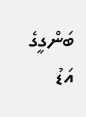ބަންގީގެ އަޑު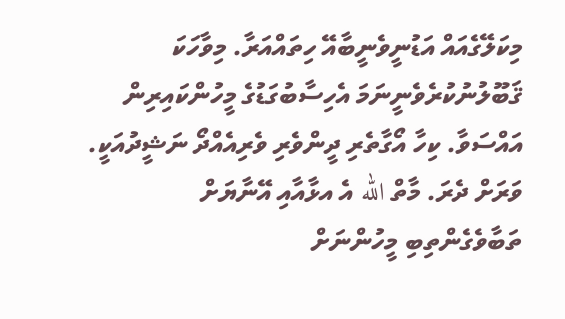މިކަލޭގެއައް އަޑުނީވެނީބާއޭ ހިތައްއަރާ. މިވާހަކަ ޤަބޫލުނުކުރެވެނީނަމަ އެހިސާބުގަޑުގެ މީހުންކައިރިން އައްސަވާ. ކިހާ އޯގާތެރި ދީންވެރި ވެރިއެއްދޯ ނަޝީދުއަކީ. ވަރަށް ދެރަ. މާތް الله އެ އޅާއާއި އޭނާޔަށް ތަބާވެގެންތިބި މީހުންނަށް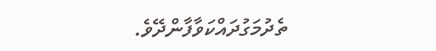ތެދުމަގުދައްކަވާފާންދޭވެ.